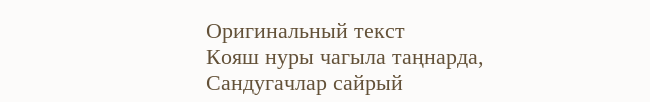Оригинальный текст
Кояш нуры чагыла таңнарда,
Сандугачлар сайрый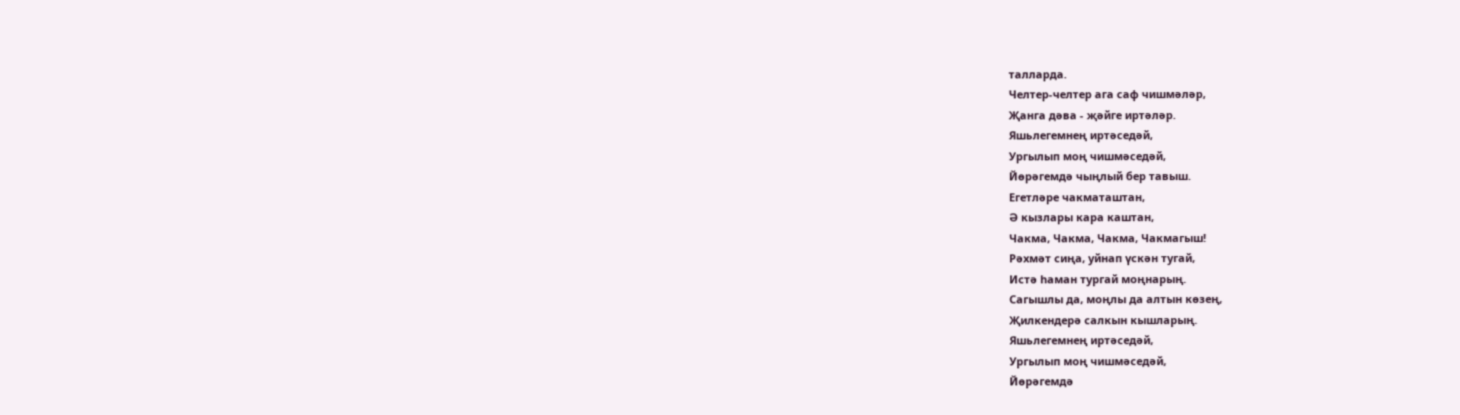талларда.
Челтер-челтер ага саф чишмәләр,
Җанга дәва - җәйге иртәләр.
Яшьлегемнең иртәседәй,
Ургылып моң чишмәседәй,
Йөрәгемдә чыңлый бер тавыш.
Егетләре чакматаштан,
Ә кызлары кара каштан,
Чакма, Чакма, Чакма, Чакмагыш!
Рәхмәт сиңа, уйнап үскән тугай,
Истә һаман тургай моңнарың.
Сагышлы да, моңлы да алтын көзең,
Җилкендерә салкын кышларың.
Яшьлегемнең иртәседәй,
Ургылып моң чишмәседәй,
Йөрәгемдә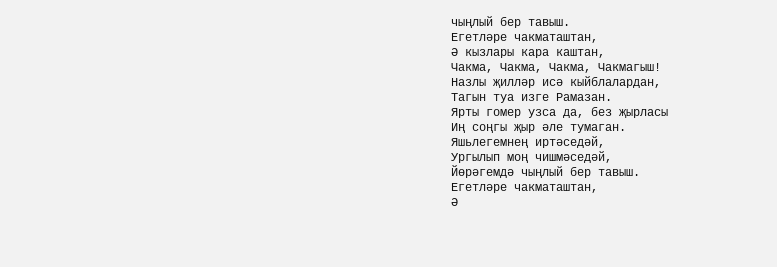чыңлый бер тавыш.
Егетләре чакматаштан,
Ә кызлары кара каштан,
Чакма, Чакма, Чакма, Чакмагыш!
Назлы җилләр исә кыйблалардан,
Тагын туа изге Рамазан.
Ярты гомер узса да, без җырласы
Иң соңгы җыр әле тумаган.
Яшьлегемнең иртәседәй,
Ургылып моң чишмәседәй,
Йөрәгемдә чыңлый бер тавыш.
Егетләре чакматаштан,
Ә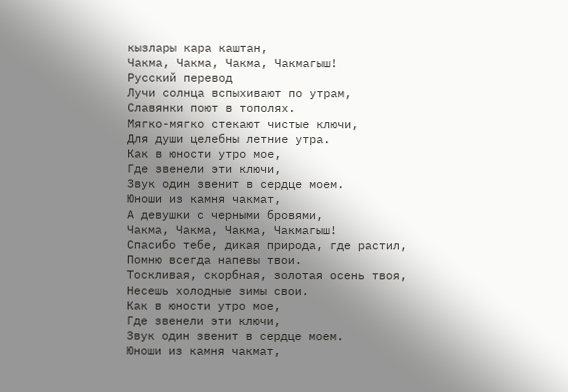кызлары кара каштан,
Чакма, Чакма, Чакма, Чакмагыш!
Русский перевод
Лучи солнца вспыхивают по утрам,
Славянки поют в тополях.
Мягко-мягко стекают чистые ключи,
Для души целебны летние утра.
Как в юности утро мое,
Где звенели эти ключи,
Звук один звенит в сердце моем.
Юноши из камня чакмат,
А девушки с черными бровями,
Чакма, Чакма, Чакма, Чакмагыш!
Спасибо тебе, дикая природа, где растил,
Помню всегда напевы твои.
Тоскливая, скорбная, золотая осень твоя,
Несешь холодные зимы свои.
Как в юности утро мое,
Где звенели эти ключи,
Звук один звенит в сердце моем.
Юноши из камня чакмат,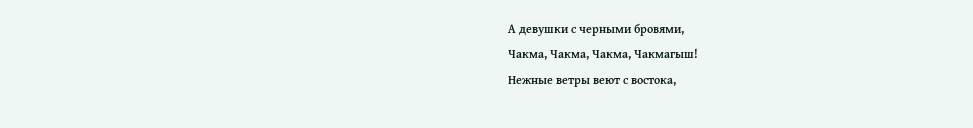А девушки с черными бровями,
Чакма, Чакма, Чакма, Чакмагыш!
Нежные ветры веют с востока,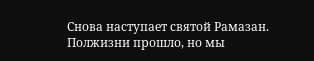Снова наступает святой Рамазан.
Полжизни прошло, но мы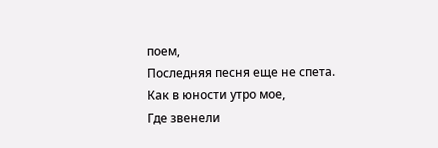поем,
Последняя песня еще не спета.
Как в юности утро мое,
Где звенели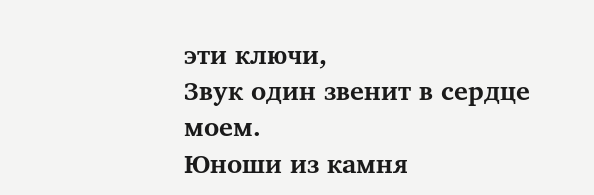эти ключи,
Звук один звенит в сердце моем.
Юноши из камня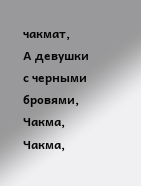чакмат,
А девушки с черными бровями,
Чакма, Чакма,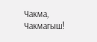Чакма, Чакмагыш!